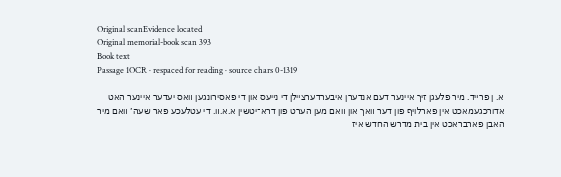Original scanEvidence located
Original memorial-book scan 393
Book text
Passage 1OCR · respaced for reading · source chars 0-1319

א. ן פרײד. מיר פלעגן זיך איינער דעם אנדערן איבערדערצײלן די נײעס און די פאסירונגען װאס יעדער איינער האט אדורכגעמאכט אין פארלויף פון דער װאך און װאם מען הערט פון דרא־יטשין א.א.װ. די עטלעכע פאר שעה׳ װאם מיר האבן פארבראכט אין בית מדרש החדש איז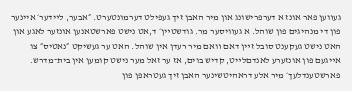געװען פאר אונז א דערפרישונג און מיר האבן זיך געפילט דערמונטערט. ״אבער, לײדער׳ איינער פון די מנהיגים פון שוהל. א געװיסער מר. גודשטײן׳ ד,אט נישט פארשטאנען אונזער לאגע און האט נישט געקענט סובל זײן דאם װאם מיר רעדן אין שוהל. האט ער געשיקט ״נאטיס״ צו אײגעם פון אונזערע לאנדםלײט, קדיש בוים, אז ער זאל מער נישט קומען אין בית־מדרש. פארשטענדלעך׳ מיר אלע דראהיטשינער האבן זיך געטראפן פון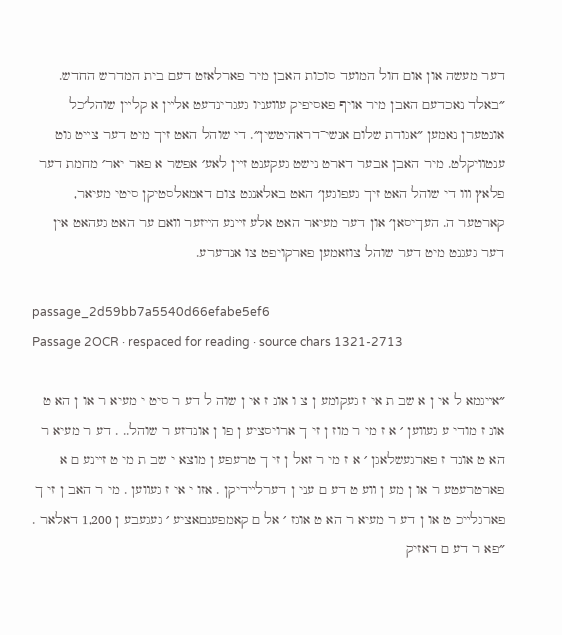דער מעשה און אום חול המועד סוכות האבן מיר פארלאזט דעם בית המדרש החדש. ״באלד נאכדעם האבן מיר אויף פאסיפיק עװעניו געגרינדעט אלײן א קלײן שוהל׳כל אונטערן נאמען ״אגודת שלום אנשי־דראהיטשין״. די שוהל האט זיך מיט דער צײט גוט ענטװיקלט. מיר האבן אבער דארט נישט געקענט זײן לאע׳ אפשר א פאר יאר׳ מחמת דער פלאץ װו די שוהל האט זיך געפוגען׳ האט באלאנגט צום דאמאלסטיקן סיטי מעיאר, קארטער ה. העךיסאן׳ און דער מעיאר האט אלע זײנע הײזער װאם ער האט געהאט אין דער געגנט מיט דער שוהל צוזאמען פארקויפט צו אנדערע.

passage_2d59bb7a5540d66efabe5ef6
Passage 2OCR · respaced for reading · source chars 1321-2713

״אײגמא ל אי ן א שב ת אי ז געקומע ן צ ו אונ ז אי ן שוה ל דע ר סיט י מעיא ר או ן הא ט אונ ז מודי ע געװען ׳ א ז מי ר מוז ן זי ך ארויסציע ן פו ן אונדזע ר שוהל.. . דע ר מעיא ר הא ט אונד ז פארגעשלאגן ׳ א ז מי ר זאל ן זי ך טרעפע ן מוצא י שב ת מי ט זײנע ם א פארטרעטע ר או ן מע ן װע ט דע ם עני ן דערלײדיקן . אזו י אי ז געװען . מי ר האב ן זי ך פארגלײכ ט או ן דע ר מעיא ר הא ט אוגז ׳ אל ם קאמפענםאציע ׳ געגעבע ן 1,200 דאלאר . ״פא ר דע ם דאזיק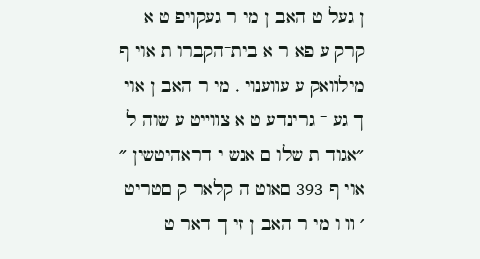ן געל ט האב ן מי ר געקויפ ט א קרק ע פא ר א בית־הקברו ת אוי ף מילװאק ע עװענױ . מי ר האב ן אוי ך גע ־ גרינדע ט א צװײט ע שוה ל ״אגוד ת שלו ם אנש י דראהיטשין ״ אוי ף 393 םאוט ה קלאר ק םטריט ׳ װ ו מי ר האב ן זי ך דאר ט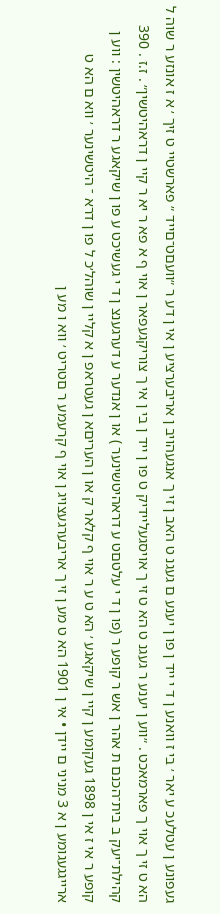געפונע ן עטלעכ ע יאר ׳ בי ז װאנע ן ד י ײד ן פו ן יענע ם געגנ ט האב ן זי ך אנגעהויב ן אריבערציע ן אי ן דע ר ״װעםט־םײד ״ פארשטײ ט זיך ׳ א ז אונזע ר שוה ל הא ט זי ך אוי ך פארמאכט . ״װע ן יענע ר געגנ ט הא ט זי ך אויסגעלײדיק ט פו ן ײד ן בי ן אי ך צוריקגעפאר ן אוי ף א פא ר יא ר קײ ן דראהיטשין״ . ז.ז . 390 קהילת־יעק ב בית־הכנם ת אהר ן אש ר קופע ר (פו ן ד י עלטםט ע דראהיטשינער ) או ן אנדער ע דערגענצ ן ד י געשיכט ע פו ן שיקאגע ר דראהיטשין : װע ן קופע ר אי ז אי ן 1898 געקומע ן קײ ן שיקאגע ׳ הא ט ע ר אוי ף קלאר ק או ן העריםא ן געטראפ ן א קלײ ן שוהל׳כ ל פו ן דרא ־ היטשינער ׳ װא ם הא ט ארייגגעגומע ן א 3 מניני ם ײדן • אי ן 1901 הא ט מע ן זי ך אריבערגעצויג ן אוי ף קרעמע ר םטריט ׳ װא ו מע ן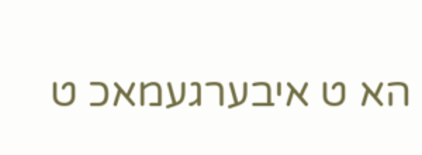הא ט איבערגעמאכ ט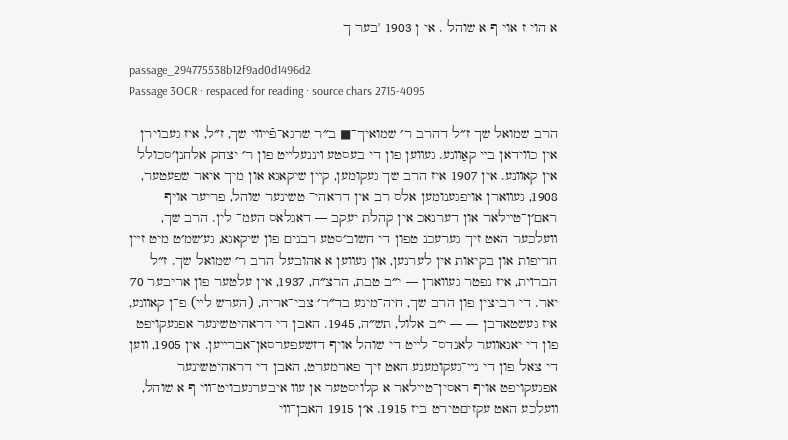א הוי ז אוי ף א שוהל . אי ן 1903 'בער ך

passage_294775538b12f9ad0d1496d2
Passage 3OCR · respaced for reading · source chars 2715-4095

הרב שמואל שך ז״ל דהרב ר׳ שמואיך־■ ב״ר שרגא־פֿײװי שך, ז״ל, איז געבוירן אין כװידאן בײ קאַװנע. געװען פון די בעסטע ױננעלײט פון ר׳ יצחק אלחנן׳סכולל אין קאװנע. אין 1907 איז הרב שך געקומען, קײן שיקאגא און מיך איאר שפעטער, 1908, געװארן אויפגענומען אלס רב אין דראהי־ טשינער שוהל, פריער אויף ראם׳ן־טײלאר און דערנאכ אין קהלת יעקב — דאגלאס העמ־ לין. הרב שך, װעלכער האט זיך גערעכנ טפון די חשוב׳סטע רבנים פון שיקאגא, גע׳שמ׳ט מיט זײן חריפות און בקיאות אין לערנען, און געװען א אהובעל הרב ר׳ שמואל שך. ז״ל הברױת, איז נפטר געװארן — י״ב טבת, הרצ״ח, 1937, אין עלטער פון אריבער 70 יאר. די רביצין פון הרב שך, חיה־מינע בד״ר׳ צבי־אריה, (הערש לײ) פ־ן קאװנע, איז געשטאדבן — — י״ב אלול, תש״ה, 1945. האבן די דראהיטשינער אפגעקויפט פון די יאנאװער לאנדס־ לײט די שוהל אויף דזשעפערסאן־אברײען. אין 1905, װען די צאל פון די נײ־געקומענע האט זיך פארמערט, האבן די דראהיטשינער אפגעקויפט אויף ראסין־טײלאר א קלויסטער אן עװ איבערגעבויט־װי ף א שוהל, װעלכע האט עקזיםטירט ביז 1915. א׳ן 1915 האבן־װי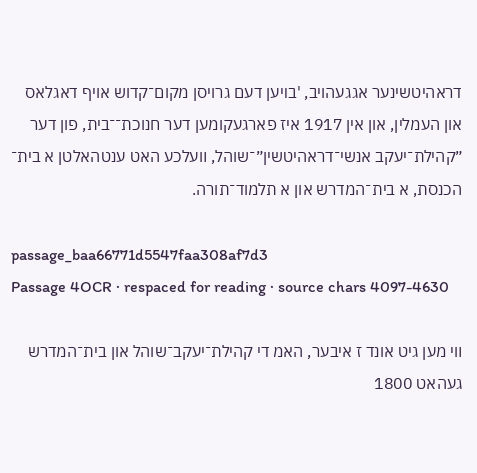דראהיטשינער אגגעהויב, 'בױען דעם גרויסן מקום־קדוש אויף דאגלאס און העמלין, און אין 1917 איז פארגעקומען דער חנוכת־־בית, פון דער ״קהילת־יעקב אנשי־דראהיטשין״־שוהל, װעלכע האט ענטהאלטן א בית־ הכנסת, א בית־המדרש און א תלמוד־תורה.

passage_baa66771d5547faa308af7d3
Passage 4OCR · respaced for reading · source chars 4097-4630

װי מען גיט אונד ז איבער, האמ די קהילת־יעקב־שוהל און בית־המדרש געהאט 1800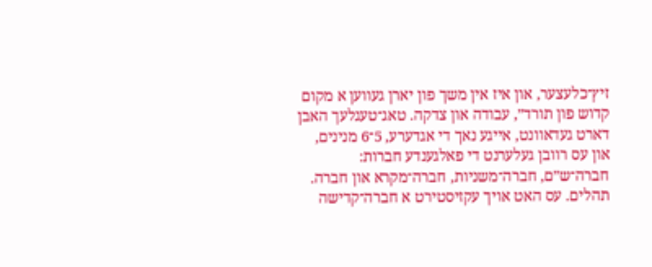זיץ־כלעצער, און איז אין משך פון יארן געװען א מקום קדוש פון תורד״, עבודה און צדקה. טאג־טעגלעך האבן דארט געדאװנט, אײגע נאך די אגדערע, 5־6 מנינים, און עס רװבן געלערנט די פאלגענדע חברות: חברה־ש״ם, חברה־משניות, חברה־מקרא און חברה. תהלים. עס האט אויך עקזיסטירט א חברה־קדישה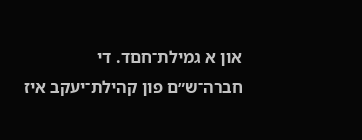און א גמילת־חםד. די חברה־ש״ם פון קהילת־יעקב איז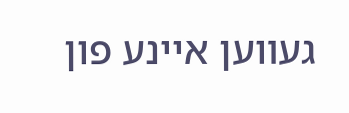געװען אײנע פון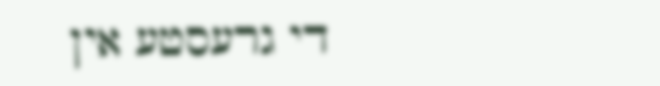די גרעסטע אין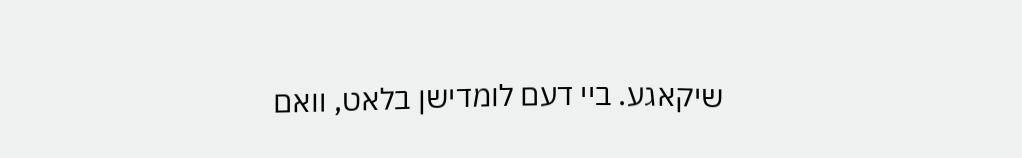שיקאגע. ביי דעם לומדישן בלאט, װאם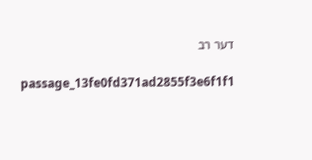דער רב

passage_13fe0fd371ad2855f3e6f1f1